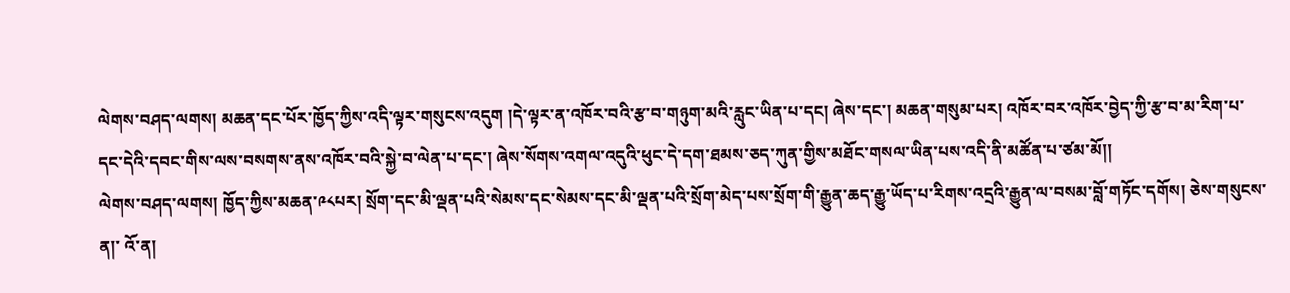ལེགས་བཤད་ལགས། མཆན་དང་པོར་ཁྱོད་ཀྱིས་འདི་ལྟར་གསུངས་འདུག །དེ་ལྟར་ན་འཁོར་བའི་རྩ་བ་གཉུག་མའི་རླུང་ཡིན་པ་དང། ཞེས་དང་། མཆན་གསུམ་པར། འཁོར་བར་འཁོར་བྱེད་ཀྱི་རྩ་བ་མ་རིག་པ་དང་དེའི་དབང་གིས་ལས་བསགས་ནས་འཁོར་བའི་སྐྱེ་བ་ལེན་པ་དང་། ཞེས་སོགས་འགལ་འདུའི་ཕུང་དེ་དག་ཐམས་ཅད་ཀུན་གྱིས་མཐོང་གསལ་ཡིན་པས་འདི་ནི་མཚོན་པ་ཙམ་མོ།།
ལེགས་བཤད་ལགས། ཁྱོད་ཀྱིས་མཆན་༩༨པར། སྲོག་དང་མི་ལྡན་པའི་སེམས་དང་སེམས་དང་མི་ལྡན་པའི་སྲོག་མེད་པས་སྲོག་གི་རྒྱུན་ཆད་རྒྱུ་ཡོད་པ་རིགས་འདྲའི་རྒྱུན་ལ་བསམ་བློ་གཏོང་དགོས། ཅེས་གསུངས་ན།་ འོ་ན།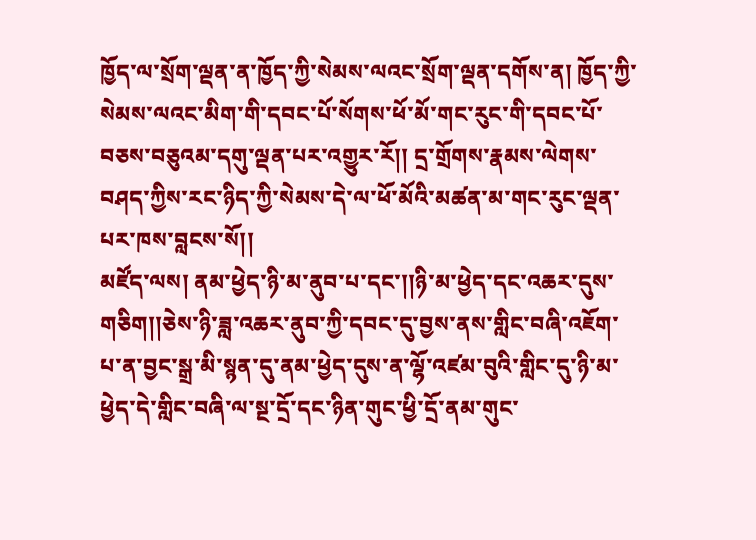ཁྱོད་ལ་སྲོག་ལྡན་ན་ཁྱོད་ཀྱི་སེམས་ལའང་སྲོག་ལྡན་དགོས་ན། ཁྱོད་ཀྱི་སེམས་ལའང་མིག་གི་དབང་པོ་སོགས་ཕོ་མོ་གང་རུང་གི་དབང་པོ་བཅས་བཅུའམ་དགུ་ལྡན་པར་འགྱུར་རོ།། དྲ་གྲོགས་རྣམས་ལེགས་བཤད་ཀྱིས་རང་ཉིད་ཀྱི་སེམས་དེ་ལ་ཕོ་མོའི་མཚན་མ་གང་རུང་ལྡན་པར་ཁས་བླངས་སོ།།
མཛོད་ལས། ནམ་ཕྱེད་ཉི་མ་ནུབ་པ་དང་།།ཉི་མ་ཕྱེད་དང་འཆར་དུས་གཅིག།།ཅེས་ཉི་ཟླ་འཆར་ནུབ་ཀྱི་དབང་དུ་བྱས་ནས་གླིང་བཞི་འཇོག་པ་ན་བྱང་སྒྲ་མི་སྙན་དུ་ནམ་ཕྱེད་དུས་ན་ལྷོ་འཛམ་བུའི་གླིང་དུ་ཉི་མ་ཕྱེད་དེ་གླིང་བཞི་ལ་སྔ་དྲོ་དང་ཉིན་གུང་ཕྱི་དྲོ་ནམ་གུང་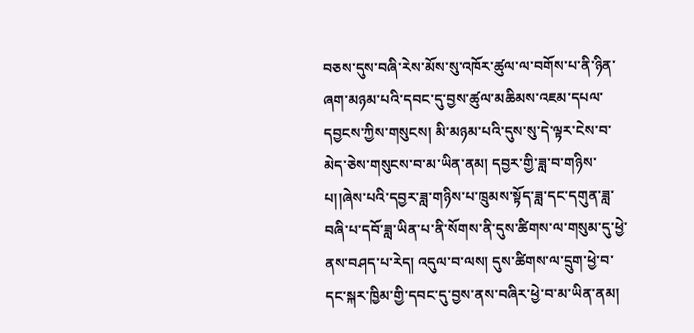བཅས་དུས་བཞི་རེས་མོས་སུ་འཁོར་ཚུལ་ལ་བགོས་པ་ནི་ཉིན་ཞག་མཉམ་པའི་དབང་དུ་བྱས་ཚུལ་མཆིམས་འཇམ་དཔལ་དབྱངས་ཀྱིས་གསུངས། མི་མཉམ་པའི་དུས་སུ་དེ་ལྟར་ངེས་བ་མེད་ཅེས་གསུངས་བ་མ་ཡིན་ནམ། དབྱར་གྱི་ཟླ་བ་གཉིས་པ།།ཞེས་པའི་དབྱར་ཟླ་གཉིས་པ་ཁྲུམས་སྟོད་ཟླ་དང་དགུན་ཟླ་བཞི་པ་དབོ་ཟླ་ཡིན་པ་ནི་སོགས་ནི་དུས་ཚིགས་ལ་གསུམ་དུ་ཕྱེ་ནས་བཤད་པ་རེད། འདུལ་བ་ལས། དུས་ཚིགས་ལ་དྲུག་ཕྱེ་བ་དང་སྐར་ཁྱིམ་གྱི་དབང་དུ་བྱས་ནས་བཞིར་ཕྱེ་བ་མ་ཡིན་ནམ།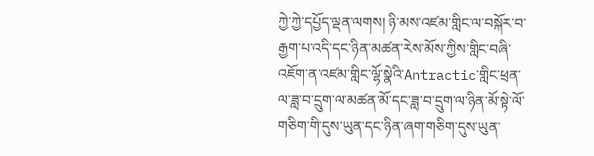ཀྱེ་ཀྱེ་དཔྱོད་ལྡན་ལགས། ཉི་མས་འཛམ་གླིང་ལ་བསྐོར་བ་རྒྱག་པ་འདི་དང་ཉིན་མཚན་རེས་མོས་ཀྱིས་གླིང་བཞི་འཇོག་ན་འཛམ་གླིང་ལྷོ་སྣེའི་Antractic་གླིང་ཕྲན་ལ་ཟླ་བ་དྲུག་ལ་མཚན་མོ་དང་ཟླ་བ་དྲུག་ལ་ཉིན་མོ་སྟེ་ལོ་གཅིག་གི་དུས་ཡུན་དང་ཉིན་ཞག་གཅིག་དུས་ཡུན་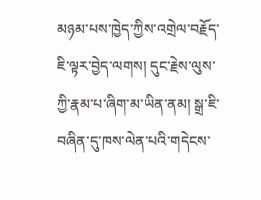མཉམ་པས་ཁྱེད་ཀྱིས་འགྲེལ་བརྗོད་ཇི་ལྟར་བྱེད་ལགས། དུང་རྗེས་ལུས་ཀྱི་རྣམ་པ་ཞིག་མ་ཡིན་ནམ། སྒྲ་ཇི་བཞིན་དུ་ཁས་ལེན་པའི་གདེངས་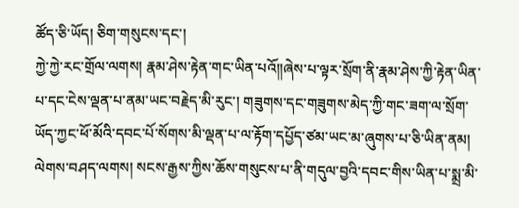ཚོད་ཅི་ཡོད། ཅིག་གསུངས་དང་།
ཀྱེ་ཀྱེ་རང་གྲོལ་ལགས། རྣམ་ཤེས་རྟེན་གང་ཡིན་པའོ།།ཞེས་པ་ལྟར་སྲོག་ནི་རྣམ་ཤེས་ཀྱི་རྟེན་ཡིན་པ་དང་ངེས་ལྡན་པ་ནམ་ཡང་བརྗེད་མི་རུང་། གཟུགས་དང་གཟུགས་མེད་ཀྱི་གང་ཟག་ལ་སྲོག་ཡོད་ཀྱང་ཕོ་མོའི་དབང་པོ་སོགས་མི་ལྡན་པ་ལ་རྟོག་དཔྱོད་ཙམ་ཡང་མ་ཞུགས་པ་ཅི་ཡིན་ནམ།
ལེགས་བཤད་ལགས། སངས་རྒྱས་ཀྱིས་ཆོས་གསུངས་པ་ནི་གདུལ་བྱའི་དབང་གིས་ཡིན་པ་སྨྲ་མི་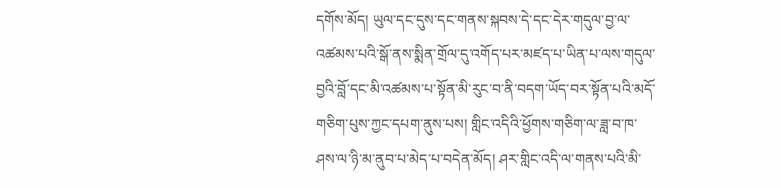དགོས་མོད། ཡུལ་དང་དུས་དང་གནས་སྐབས་དེ་དང་དེར་གདུལ་བྱ་ལ་འཚམས་པའི་སྒོ་ནས་སྨིན་གྲོལ་དུ་འགོད་པར་མཛད་པ་ཡིན་པ་ལས་གདུལ་བྱའི་བློ་དང་མི་འཚམས་པ་སྟོན་མི་རུང་བ་ནི་བདག་ཡོད་བར་སྟོན་པའི་མདོ་གཅིག་པུས་ཀྱང་དཔག་ནུས་པས། གླིང་འདིའི་ཕྱོགས་གཅིག་ལ་ཟླ་བ་ཁ་ཤས་ལ་ཉི་མ་ནུབ་པ་མེད་པ་བདེན་མོད། ཤར་གླིང་འདི་ལ་གནས་པའི་མི་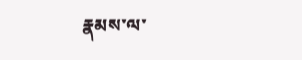རྣམས་ལ་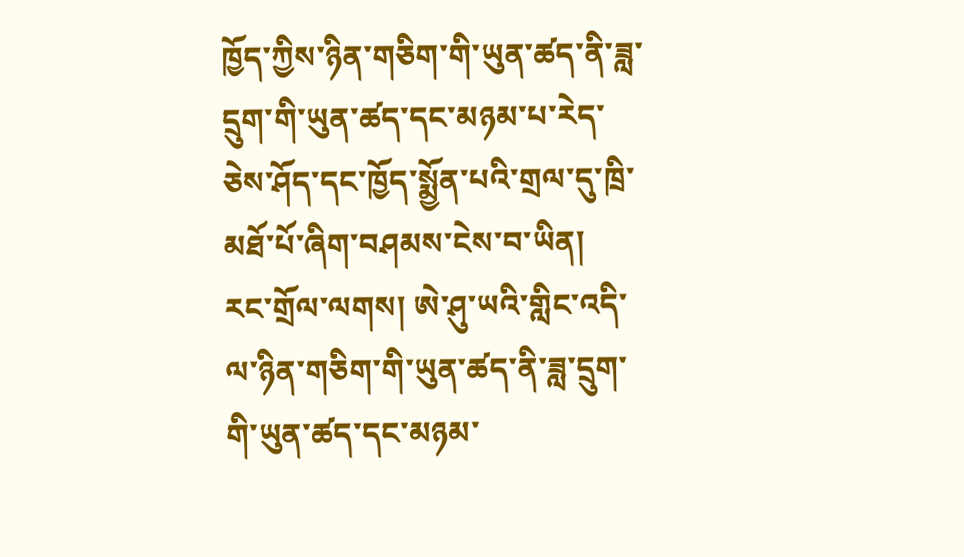ཁྱོད་ཀྱིས་ཉིན་གཅིག་གི་ཡུན་ཚད་ནི་ཟླ་དྲུག་གི་ཡུན་ཚད་དང་མཉམ་པ་རེད་ཅེས་ཤོད་དང་ཁྱོད་སྨྱོན་པའི་གྲལ་དུ་ཁྲི་མཐོ་པོ་ཞིག་བཤམས་ངེས་བ་ཡིན།
རང་གྲོལ་ལགས། ཨེ་ཤུ་ཡའི་གླིང་འདི་ལ་ཉིན་གཅིག་གི་ཡུན་ཚད་ནི་ཟླ་དྲུག་གི་ཡུན་ཚད་དང་མཉམ་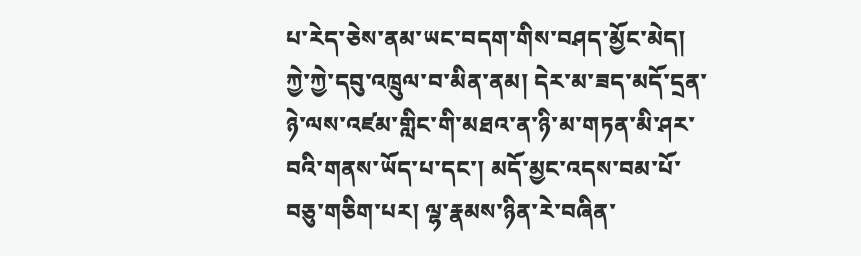པ་རེད་ཅེས་ནམ་ཡང་བདག་གིས་བཤད་མྱོང་མེད། ཀྱེ་ཀྱེ་དབུ་འཁྲུལ་བ་མིན་ནམ། དེར་མ་ཟད་མདོ་དྲན་ཉེ་ལས་འཛམ་གླིང་གི་མཐའ་ན་ཉི་མ་གཏན་མི་ཤར་བའི་གནས་ཡོད་པ་དང་། མདོ་མྱང་འདས་བམ་པོ་བཅུ་གཅིག་པར། ལྷ་རྣམས་ཉིན་རེ་བཞིན་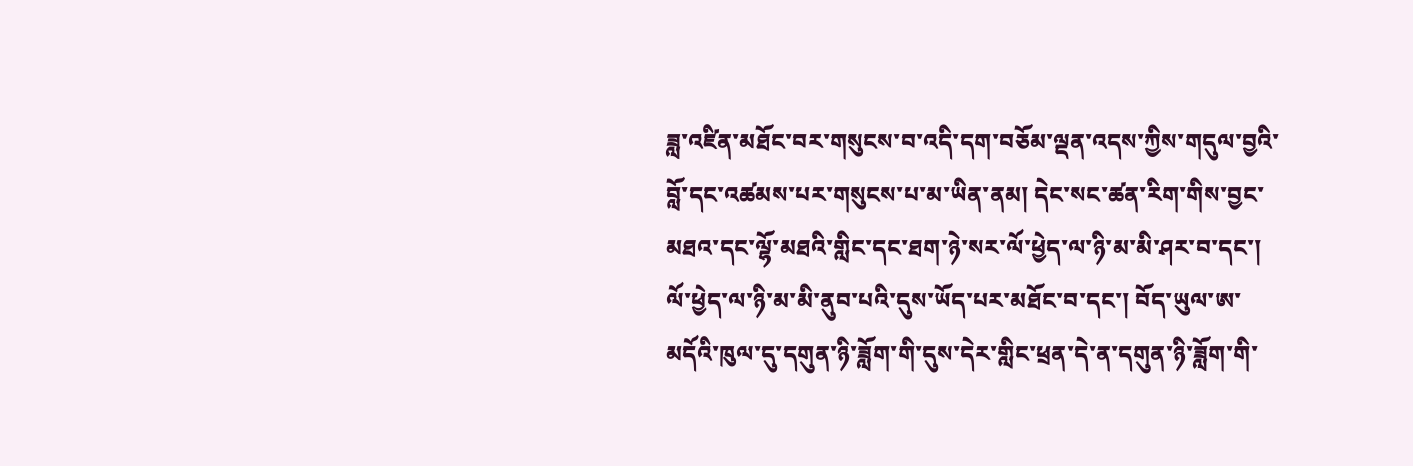ཟླ་འཛིན་མཐོང་བར་གསུངས་བ་འདི་དག་བཅོམ་ལྡན་འདས་ཀྱིས་གདུལ་བྱའི་བློ་དང་འཚམས་པར་གསུངས་པ་མ་ཡིན་ནམ། དེང་སང་ཚན་རིག་གིས་བྱང་མཐའ་དང་ལྷོ་མཐའི་གླིང་དང་ཐག་ཉེ་སར་ལོ་ཕྱེད་ལ་ཉི་མ་མི་ཤར་བ་དང་། ལོ་ཕྱེད་ལ་ཉི་མ་མི་ནུབ་པའི་དུས་ཡོད་པར་མཐོང་བ་དང་། བོད་ཡུལ་ཨ་མདོའི་ཁུལ་དུ་དགུན་ཉི་ཟློག་གི་དུས་དེར་གླིང་ཕྲན་དེ་ན་དགུན་ཉི་ཟློག་གི་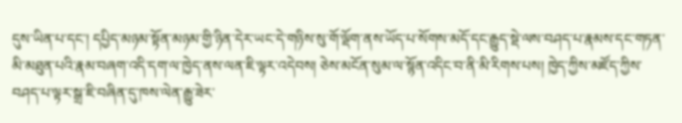དུས་ཡིན་པ་དང་། དཔྱིད་མཉམ་སྟོན་མཉམ་གྱི་ཉིན་དེར་ཡང་དེ་གཉིས་སུ་གོ་ལྡོག་ནས་ཡོད་པ་སོགས་མདོ་དང་རྒྱུད་སྡེ་ལས་བཤད་པ་རྣམས་དང་གཏན་མི་མཐུན་པའི་རྣམ་བཞག་འདི་དག་ལ་ཁྱེད་ནས་ལན་ཇི་ལྟར་འདེབས། ཅེས་མངོན་སུམ་ལ་སྙོན་འདིང་བ་ནི་མི་རིགས་པས། ཁྱེད་ཀྱིས་མཛོད་ཀྱིས་བཤད་པ་ལྟར་སྒྲ་ཇི་བཞིན་དུ་ཁས་ལེན་རྒྱུ་ཟེར་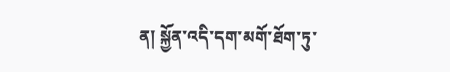ན། སྐྱོན་འདི་དག་མགོ་ཐོག་ཏུ་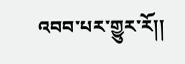འབབ་པར་གྱུར་རོ།།